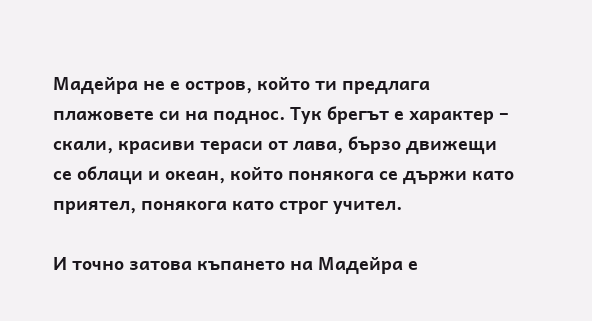Мадейра не е остров, който ти предлага плажовете си на поднос. Тук брегът е характер – скали, красиви тераси от лава, бързо движещи се облаци и океан, който понякога се държи като приятел, понякога като строг учител.

И точно затова къпането на Мадейра е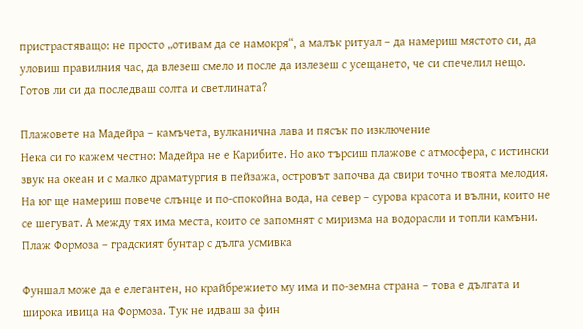пристрастяващо: не просто „отивам да се намокря“, а малък ритуал – да намериш мястото си, да уловиш правилния час, да влезеш смело и после да излезеш с усещането, че си спечелил нещо. Готов ли си да последваш солта и светлината?

Плажовете на Мадейра – камъчета, вулканична лава и пясък по изключение
Нека си го кажем честно: Мадейра не е Карибите. Но ако търсиш плажове с атмосфера, с истински звук на океан и с малко драматургия в пейзажа, островът започва да свири точно твоята мелодия. На юг ще намериш повече слънце и по-спокойна вода, на север – сурова красота и вълни, които не се шегуват. А между тях има места, които се запомнят с миризма на водорасли и топли камъни.
Плаж Формоза – градският бунтар с дълга усмивка

Фуншал може да е елегантен, но крайбрежието му има и по-земна страна – това е дългата и широка ивица на Формоза. Тук не идваш за фин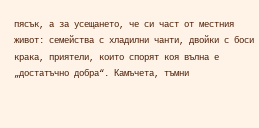пясък, а за усещането, че си част от местния живот: семейства с хладилни чанти, двойки с боси крака, приятели, които спорят коя вълна е „достатъчно добра“. Камъчета, тъмни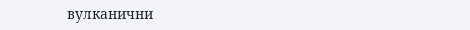вулканични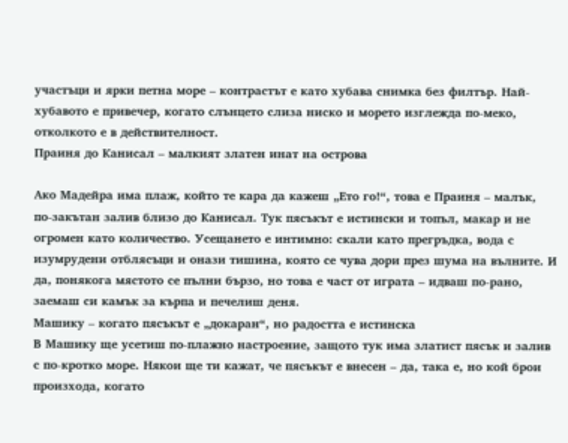участъци и ярки петна море – контрастът е като хубава снимка без филтър. Най-хубавото е привечер, когато слънцето слиза ниско и морето изглежда по-меко, отколкото е в действителност.
Праиня до Канисал – малкият златен инат на острова

Ако Мадейра има плаж, който те кара да кажеш „Ето го!“, това е Праиня – малък, по-закътан залив близо до Канисал. Тук пясъкът е истински и топъл, макар и не огромен като количество. Усещането е интимно: скали като прегръдка, вода с изумрудени отблясъци и онази тишина, която се чува дори през шума на вълните. И да, понякога мястото се пълни бързо, но това е част от играта – идваш по-рано, заемаш си камък за кърпа и печелиш деня.
Машику – когато пясъкът е „докаран“, но радостта е истинска
В Машику ще усетиш по-плажно настроение, защото тук има златист пясък и залив с по-кротко море. Някои ще ти кажат, че пясъкът е внесен – да, така е, но кой брои произхода, когато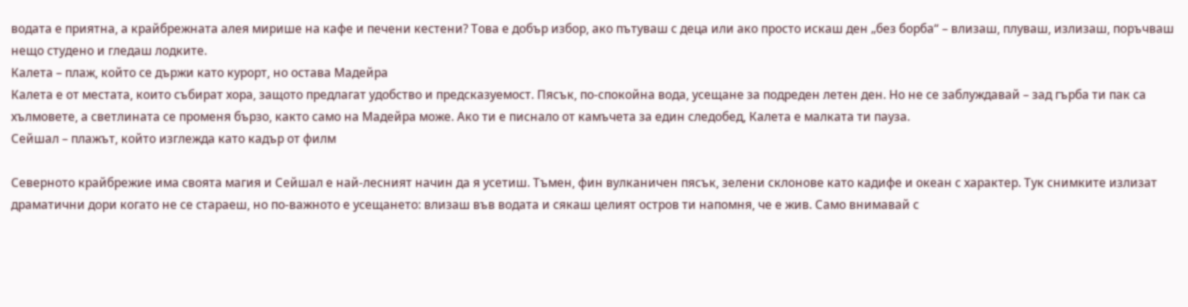водата е приятна, а крайбрежната алея мирише на кафе и печени кестени? Това е добър избор, ако пътуваш с деца или ако просто искаш ден „без борба“ – влизаш, плуваш, излизаш, поръчваш нещо студено и гледаш лодките.
Калета – плаж, който се държи като курорт, но остава Мадейра
Калета е от местата, които събират хора, защото предлагат удобство и предсказуемост. Пясък, по-спокойна вода, усещане за подреден летен ден. Но не се заблуждавай – зад гърба ти пак са хълмовете, а светлината се променя бързо, както само на Мадейра може. Ако ти е писнало от камъчета за един следобед, Калета е малката ти пауза.
Сейшал – плажът, който изглежда като кадър от филм

Северното крайбрежие има своята магия и Сейшал е най-лесният начин да я усетиш. Тъмен, фин вулканичен пясък, зелени склонове като кадифе и океан с характер. Тук снимките излизат драматични дори когато не се стараеш, но по-важното е усещането: влизаш във водата и сякаш целият остров ти напомня, че е жив. Само внимавай с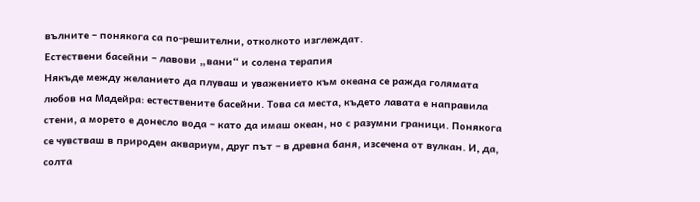вълните – понякога са по-решителни, отколкото изглеждат.
Естествени басейни – лавови „вани“ и солена терапия
Някъде между желанието да плуваш и уважението към океана се ражда голямата любов на Мадейра: естествените басейни. Това са места, където лавата е направила стени, а морето е донесло вода – като да имаш океан, но с разумни граници. Понякога се чувстваш в природен аквариум, друг път – в древна баня, изсечена от вулкан. И, да, солта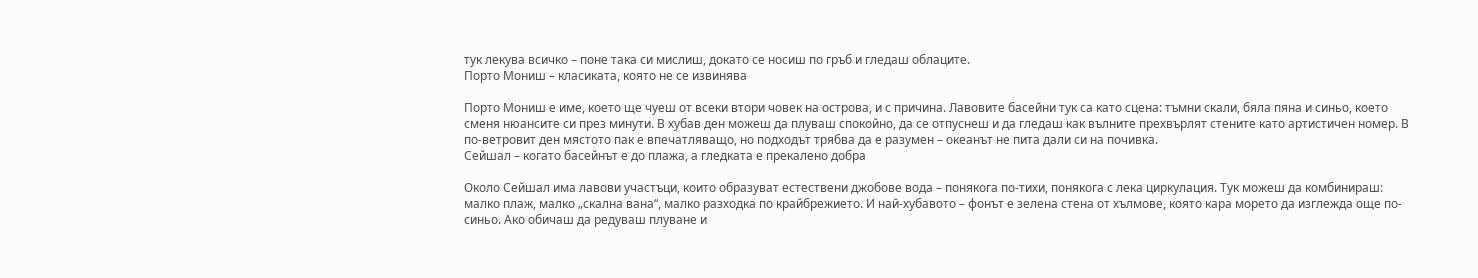тук лекува всичко – поне така си мислиш, докато се носиш по гръб и гледаш облаците.
Порто Мониш – класиката, която не се извинява

Порто Мониш е име, което ще чуеш от всеки втори човек на острова, и с причина. Лавовите басейни тук са като сцена: тъмни скали, бяла пяна и синьо, което сменя нюансите си през минути. В хубав ден можеш да плуваш спокойно, да се отпуснеш и да гледаш как вълните прехвърлят стените като артистичен номер. В по-ветровит ден мястото пак е впечатляващо, но подходът трябва да е разумен – океанът не пита дали си на почивка.
Сейшал – когато басейнът е до плажа, а гледката е прекалено добра

Около Сейшал има лавови участъци, които образуват естествени джобове вода – понякога по-тихи, понякога с лека циркулация. Тук можеш да комбинираш: малко плаж, малко „скална вана“, малко разходка по крайбрежието. И най-хубавото – фонът е зелена стена от хълмове, която кара морето да изглежда още по-синьо. Ако обичаш да редуваш плуване и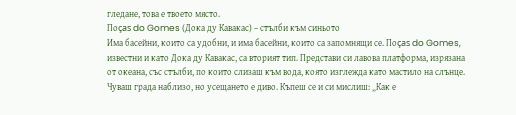гледане, това е твоето място.
Поças do Gomes (Дока ду Кавакас) – стълби към синьото
Има басейни, които са удобни, и има басейни, които са запомнящи се. Поças do Gomes, известни и като Дока ду Кавакас, са вторият тип. Представи си лавова платформа, изрязана от океана, със стълби, по които слизаш към вода, която изглежда като мастило на слънце. Чуваш града наблизо, но усещането е диво. Къпеш се и си мислиш: „Как е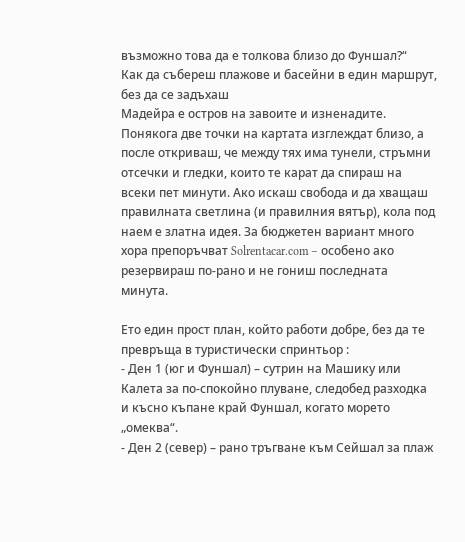възможно това да е толкова близо до Фуншал?“
Как да събереш плажове и басейни в един маршрут, без да се задъхаш
Мадейра е остров на завоите и изненадите. Понякога две точки на картата изглеждат близо, а после откриваш, че между тях има тунели, стръмни отсечки и гледки, които те карат да спираш на всеки пет минути. Ако искаш свобода и да хващаш правилната светлина (и правилния вятър), кола под наем е златна идея. За бюджетен вариант много хора препоръчват Solrentacar.com – особено ако резервираш по-рано и не гониш последната минута.

Ето един прост план, който работи добре, без да те превръща в туристически спринтьор :
- Ден 1 (юг и Фуншал) – сутрин на Машику или Калета за по-спокойно плуване, следобед разходка и късно къпане край Фуншал, когато морето „омеква“.
- Ден 2 (север) – рано тръгване към Сейшал за плаж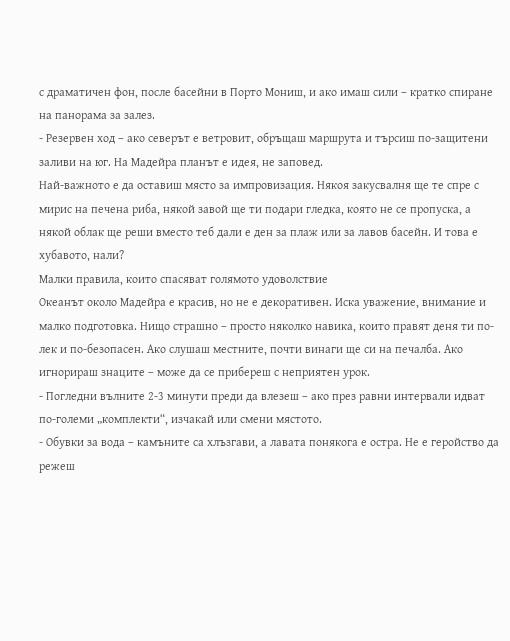с драматичен фон, после басейни в Порто Мониш, и ако имаш сили – кратко спиране на панорама за залез.
- Резервен ход – ако северът е ветровит, обръщаш маршрута и търсиш по-защитени заливи на юг. На Мадейра планът е идея, не заповед.
Най-важното е да оставиш място за импровизация. Някоя закусвалня ще те спре с мирис на печена риба, някой завой ще ти подари гледка, която не се пропуска, а някой облак ще реши вместо теб дали е ден за плаж или за лавов басейн. И това е хубавото, нали?
Малки правила, които спасяват голямото удоволствие
Океанът около Мадейра е красив, но не е декоративен. Иска уважение, внимание и малко подготовка. Нищо страшно – просто няколко навика, които правят деня ти по-лек и по-безопасен. Ако слушаш местните, почти винаги ще си на печалба. Ако игнорираш знаците – може да се прибереш с неприятен урок.
- Погледни вълните 2-3 минути преди да влезеш – ако през равни интервали идват по-големи „комплекти“, изчакай или смени мястото.
- Обувки за вода – камъните са хлъзгави, а лавата понякога е остра. Не е геройство да режеш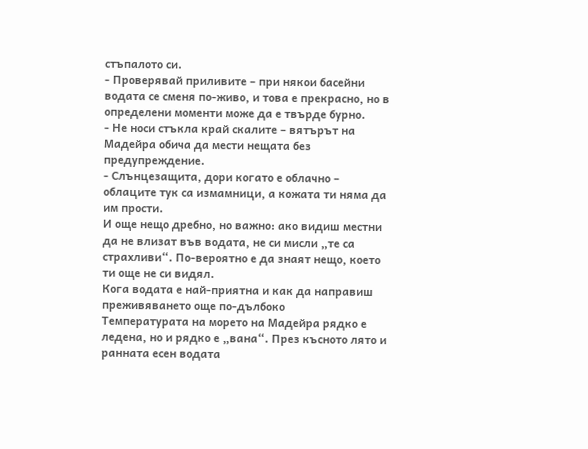стъпалото си.
- Проверявай приливите – при някои басейни водата се сменя по-живо, и това е прекрасно, но в определени моменти може да е твърде бурно.
- Не носи стъкла край скалите – вятърът на Мадейра обича да мести нещата без предупреждение.
- Слънцезащита, дори когато е облачно – облаците тук са измамници, а кожата ти няма да им прости.
И още нещо дребно, но важно: ако видиш местни да не влизат във водата, не си мисли „те са страхливи“. По-вероятно е да знаят нещо, което ти още не си видял.
Кога водата е най-приятна и как да направиш преживяването още по-дълбоко
Температурата на морето на Мадейра рядко е ледена, но и рядко е „вана“. През късното лято и ранната есен водата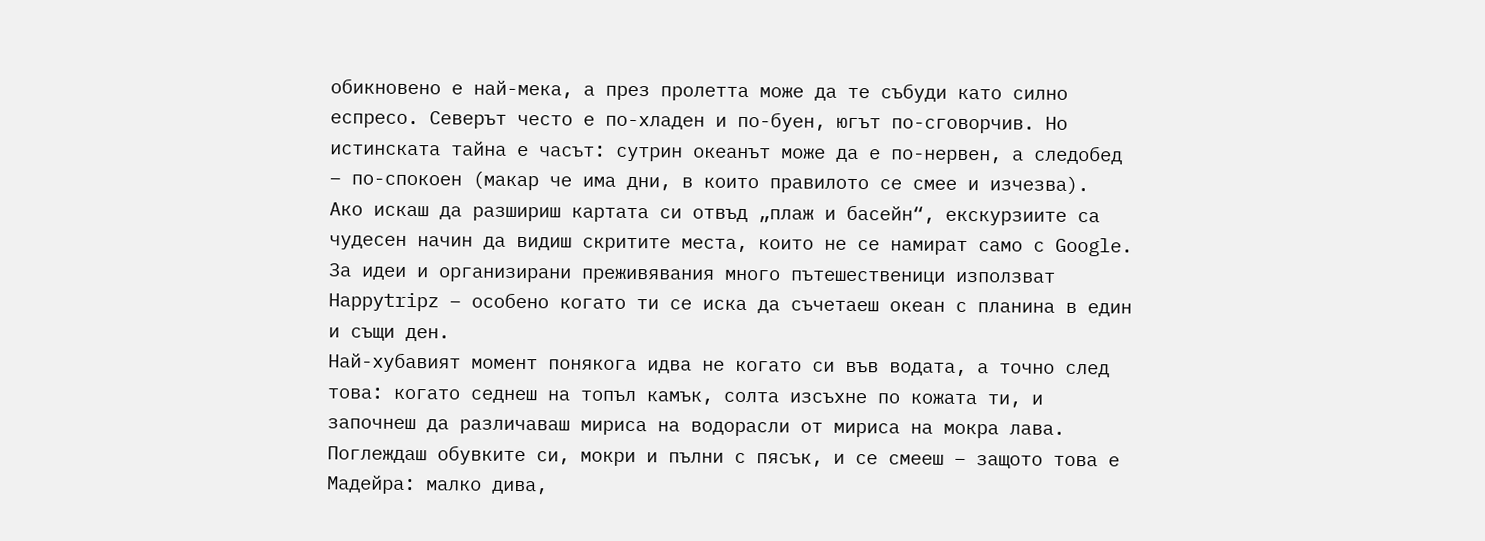обикновено е най-мека, а през пролетта може да те събуди като силно еспресо. Северът често е по-хладен и по-буен, югът по-сговорчив. Но истинската тайна е часът: сутрин океанът може да е по-нервен, а следобед – по-спокоен (макар че има дни, в които правилото се смее и изчезва).
Ако искаш да разшириш картата си отвъд „плаж и басейн“, екскурзиите са чудесен начин да видиш скритите места, които не се намират само с Google. За идеи и организирани преживявания много пътешественици използват Happytripz – особено когато ти се иска да съчетаеш океан с планина в един и същи ден.
Най-хубавият момент понякога идва не когато си във водата, а точно след това: когато седнеш на топъл камък, солта изсъхне по кожата ти, и започнеш да различаваш мириса на водорасли от мириса на мокра лава. Поглеждаш обувките си, мокри и пълни с пясък, и се смееш – защото това е Мадейра: малко дива,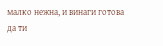малко нежна, и винаги готова да ти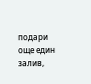подари още един залив,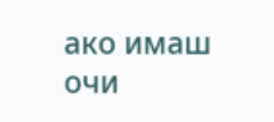ако имаш очи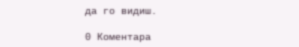да го видиш.

0 Коментара